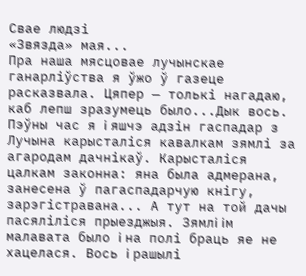Свае людзi
«Звязда» мая...
Пра наша мясцовае лучынскае ганарлiўства я ўжо ў газеце расказвала. Цяпер — толькi нагадаю, каб лепш зразумець было...Дык вось. Пэўны час я i яшчэ адзiн гаспадар з Лучына карысталiся кавалкам зямлi за агародам дачнiкаў. Карысталiся цалкам законна: яна была адмерана, занесена ў пагаспадарчую кнiгу, зарэгiстравана... А тут на той дачы пасялiлiся прыезджыя. Зямлi iм малавата было i на полi браць яе не хацелася. Вось i рашылi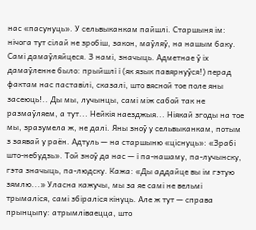нас «пасунуць». У сельвыканкам пайшлi. Старшыня iм: нiчога тут сiлай не зробiш, закон, маўляў, на нашым баку. Самi дамаўляйцеся. З намi, значыць. Адметнае ў iх дамаўленне было: прыйшлi i (як язык павярнуўся!) перад фактам нас паставiлi, сказалi, што вясной тое поле яны засеюць!.. Ды мы, лучынцы, самi мiж сабой так не размаўляем, а тут... Нейкiя наезджыя... Нiякай згоды на тое мы, зразумела ж, не далi. Яны зноў у сельвыканкам, потым з заявай у раён. Адтуль — на старшыню «цiснуць»: «Зрабi што-небудзь». Той зноў да нас — i па-нашаму, па-лучынску, гэта значыць, па-людску. Кажа: «Ды аддайце вы iм гэтую зямлю...» Уласна кажучы, мы за яе самi не вельмi трымалiся, самi збiралiся кiнуць. Але ж тут — справа прынцыпу: атрымлiваецца, што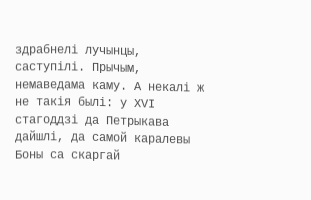здрабнелi лучынцы, саступiлi. Прычым, немаведама каму. А некалi ж не такiя былi: у ХVI стагоддзi да Петрыкава дайшлi, да самой каралевы Боны са скаргай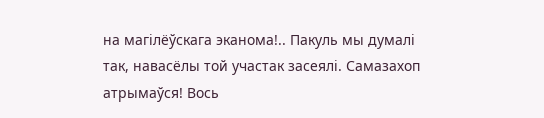на магiлёўскага эканома!.. Пакуль мы думалi так, навасёлы той участак засеялi. Самазахоп атрымаўся! Вось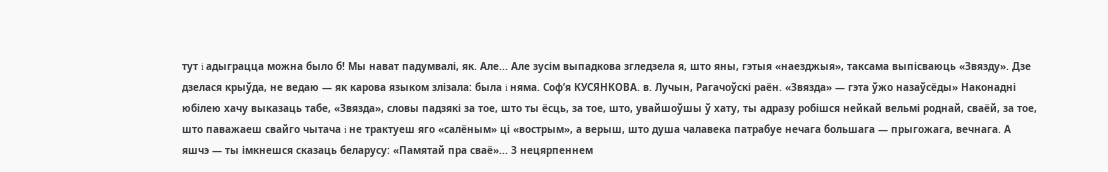тут i адыграцца можна было б! Мы нават падумвалi, як. Але... Але зусiм выпадкова згледзела я, што яны, гэтыя «наезджыя», таксама выпiсваюць «Звязду». Дзе дзелася крыўда, не ведаю — як карова языком злiзала: была i няма. Соф’я КУСЯНКОВА. в. Лучын, Рагачоўскi раён. «Звязда» — гэта ўжо назаўсёды» Наконаднi юбiлею хачу выказаць табе, «Звязда», словы падзякi за тое, што ты ёсць, за тое, што, увайшоўшы ў хату, ты адразу робiшся нейкай вельмi роднай, сваёй, за тое, што паважаеш свайго чытача i не трактуеш яго «салёным» цi «вострым», а верыш, што душа чалавека патрабуе нечага большага — прыгожага, вечнага. А яшчэ — ты iмкнешся сказаць беларусу: «Памятай пра сваё»... З нецярпеннем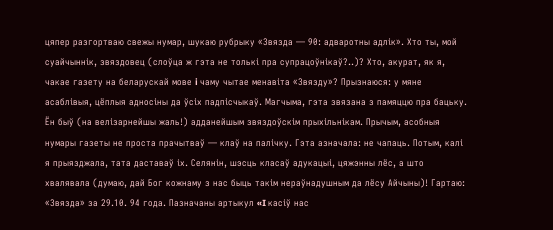цяпер разгортваю свежы нумар, шукаю рубрыку «Звязда — 90: адваротны адлiк». Хто ты, мой суайчыннiк, звяздовец (слоўца ж гэта не толькi пра супрацоўнiкаў?..)? Хто, акурат, як я, чакае газету на беларускай мове i чаму чытае менавiта «Звязду»? Прызнаюся: у мяне асаблiвыя, цёплыя адносiны да ўсiх падпiсчыкаў. Магчыма, гэта звязана з памяццю пра бацьку. Ён быў (на велiзарнейшы жаль!) адданейшым звяздоўскiм прыхiльнiкам. Прычым, асобныя нумары газеты не проста прачытваў — клаў на палiчку. Гэта азначала: не чапаць. Потым, калi я прыязджала, тата даставаў iх. Селянiн, шэсць класаў адукацыi, цяжэнны лёс, а што хвалявала (думаю, дай Бог кожнаму з нас быць такiм нераўнадушным да лёсу Айчыны)! Гартаю: «Звязда» за 29.10. 94 года. Пазначаны артыкул «I касiў нас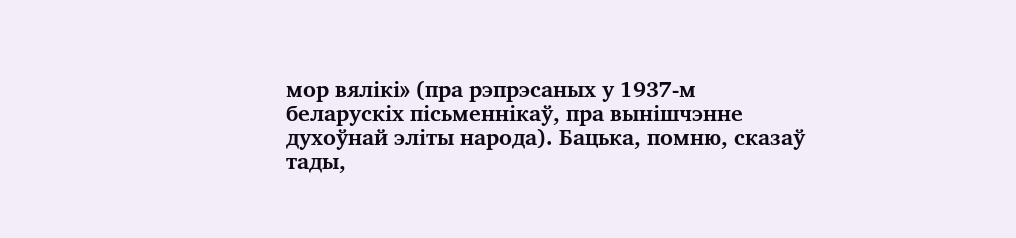мор вялiкi» (пра рэпрэсаных у 1937-м беларускiх пiсьменнiкаў, пра вынiшчэнне духоўнай элiты народа). Бацька, помню, сказаў тады,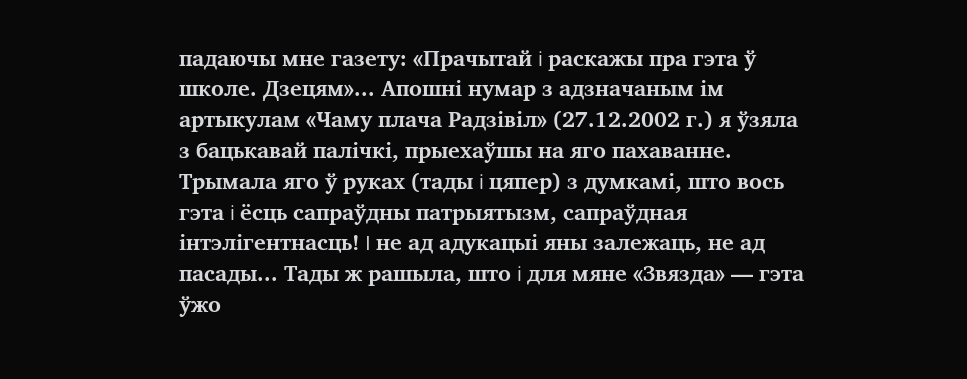падаючы мне газету: «Прачытай i раскажы пра гэта ў школе. Дзецям»... Апошнi нумар з адзначаным iм артыкулам «Чаму плача Радзiвiл» (27.12.2002 г.) я ўзяла з бацькавай палiчкi, прыехаўшы на яго пахаванне. Трымала яго ў руках (тады i цяпер) з думкамi, што вось гэта i ёсць сапраўдны патрыятызм, сапраўдная iнтэлiгентнасць! I не ад адукацыi яны залежаць, не ад пасады... Тады ж рашыла, што i для мяне «Звязда» — гэта ўжо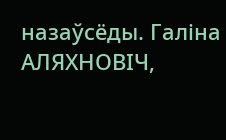назаўсёды. Галiна АЛЯХНОВIЧ,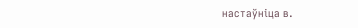настаўнiца в.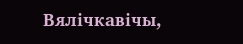Вялiчкавiчы,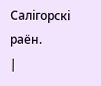Салiгорскi раён.
|